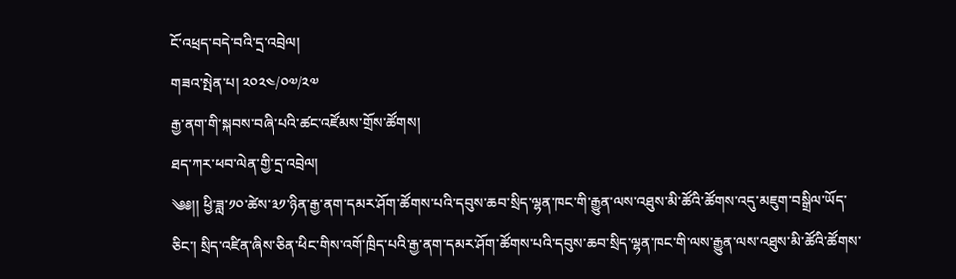ངོ་འཕྲད་བདེ་བའི་དྲ་འབྲེལ།
གཟའ་སྤེན་པ། ༢༠༢༤/༠༧/༢༧
རྒྱ་ནག་གི་སྐབས་བཞི་པའི་ཚང་འཛོམས་གྲོས་ཚོགས།
ཐད་ཀར་ཕབ་ལེན་གྱི་དྲ་འབྲེལ།
༄༅།། ཕྱི་ཟླ་༡༠་ཚེས་༣༡་ཉིན་རྒྱ་ནག་དམར་ཤོག་ཚོགས་པའི་དབུས་ཆབ་སྲིད་ལྷན་ཁང་གི་རྒྱུན་ལས་འཐུས་མི་ཚོའི་ཚོགས་འདུ་མཇུག་བསྒྲིལ་ཡོད་ཅིང་། སྲིད་འཛིན་ཞིས་ཅིན་ཕིང་གིས་འགོ་ཁྲིད་པའི་རྒྱ་ནག་དམར་ཤོག་ཚོགས་པའི་དབུས་ཆབ་སྲིད་ལྷན་ཁང་གི་ལས་རྒྱུན་ལས་འཐུས་མི་ཚོའི་ཚོགས་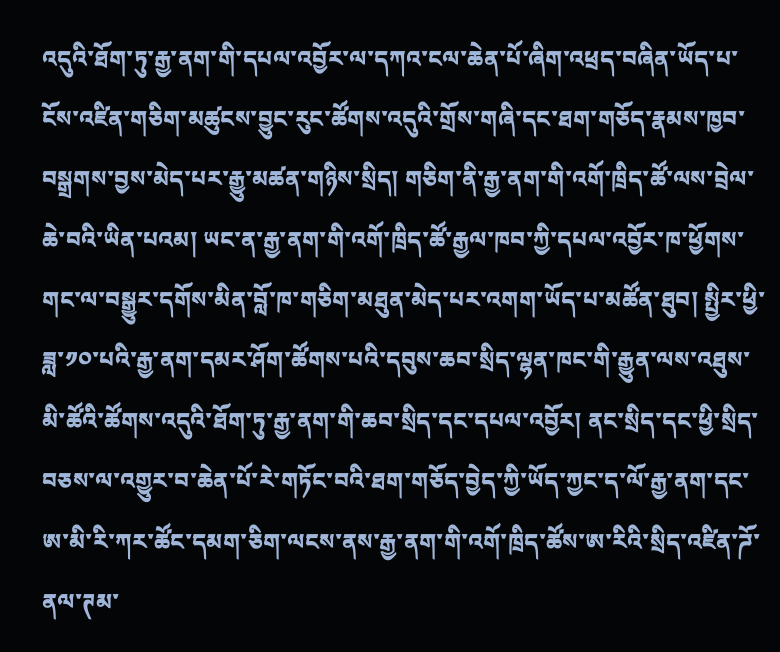འདུའི་ཐོག་ཏུ་རྒྱ་ནག་གི་དཔལ་འབྱོར་ལ་དཀའ་ངལ་ཆེན་པོ་ཞིག་འཕྲད་བཞིན་ཡོད་པ་ངོས་འཛིན་གཅིག་མཚུངས་བྱུང་རུང་ཚོགས་འདུའི་གྲོས་གཞི་དང་ཐག་གཅོད་རྣམས་ཁྱབ་བསྒྲགས་བྱས་མེད་པར་རྒྱུ་མཚན་གཉིས་སྲིད། གཅིག་ནི་རྒྱ་ནག་གི་འགོ་ཁྲིད་ཚོ་ལས་བྲེལ་ཆེ་བའི་ཡིན་པའམ། ཡང་ན་རྒྱ་ནག་གི་འགོ་ཁྲིད་ཚོ་རྒྱལ་ཁབ་ཀྱི་དཔལ་འབྱོར་ཁ་ཕྱོགས་གང་ལ་བསྒྱུར་དགོས་མིན་བློ་ཁ་གཅིག་མཐུན་མེད་པར་འགག་ཡོད་པ་མཚོན་ཐུབ། སྤྱིར་ཕྱི་ཟླ་༡༠་པའི་རྒྱ་ནག་དམར་ཤོག་ཚོགས་པའི་དབུས་ཆབ་སྲིད་ལྷན་ཁང་གི་རྒྱུན་ལས་འཐུས་མི་ཚོའི་ཚོགས་འདུའི་ཐོག་ཏུ་རྒྱ་ནག་གི་ཆབ་སྲིད་དང་དཔལ་འབྱོར། ནང་སྲིད་དང་ཕྱི་སྲིད་བཅས་ལ་འགྱུར་བ་ཆེན་པོ་རེ་གཏོང་བའི་ཐག་གཅོད་བྱེད་ཀྱི་ཡོད་ཀྱང་ད་ལོ་རྒྱ་ནག་དང་ཨ་མི་རི་ཀར་ཚོང་དམག་ཅིག་ལངས་ནས་རྒྱ་ནག་གི་འགོ་ཁྲིད་ཚོས་ཨ་རིའི་སྲིད་འཛིན་ཌོ་ནལ་ཊམ་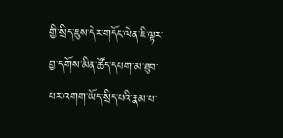གྱི་སྲིད་ཇུས་དེར་གདོང་ལེན་ཇི་ལྟར་བྱ་དགོས་མིན་ཚོད་དཔག་མ་ཐུབ་པར་འགག་ཡོད་སྲིད་པའི་རྣམ་པ་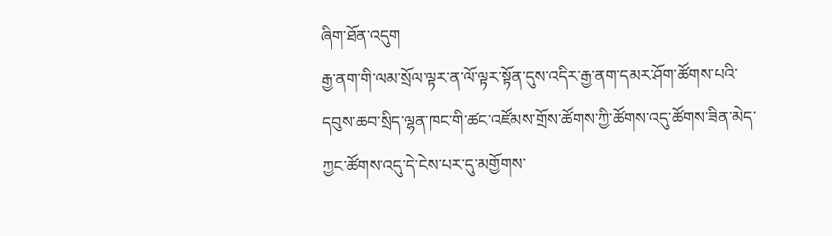ཞིག་ཐོན་འདུག
རྒྱ་ནག་གི་ལམ་སྲོལ་ལྟར་ན་ལོ་ལྟར་སྟོན་དུས་འདིར་རྒྱ་ནག་དམར་ཤོག་ཚོགས་པའི་དབུས་ཆབ་སྲིད་ལྷན་ཁང་གི་ཚང་འཛོམས་གྲོས་ཚོགས་ཀྱི་ཚོགས་འདུ་ཚོགས་ཟིན་མེད་ཀྱང་ཚོགས་འདུ་དེ་ངེས་པར་དུ་མགྱོགས་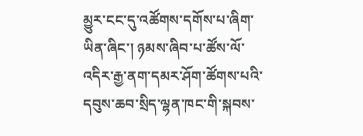མྱུར་ངང་དུ་འཚོགས་དགོས་པ་ཞིག་ཡིན་ཞིང་། ཉམས་ཞིབ་པ་ཚོས་ལོ་འདིར་རྒྱ་ནག་དམར་ཤོག་ཚོགས་པའི་དབུས་ཆབ་སྲིད་ལྷན་ཁང་གི་སྐབས་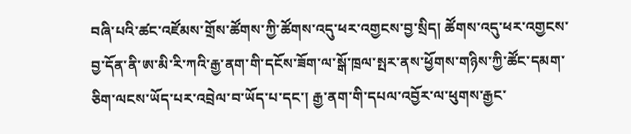བཞི་པའི་ཚང་འཛོམས་གྲོས་ཚོགས་ཀྱི་ཚོགས་འདུ་ཕར་འགྱངས་བྱ་སྲིད། ཚོགས་འདུ་ཕར་འགྱངས་བྱ་དོན་ནི་ཨ་མི་རི་ཀའི་རྒྱ་ནག་གི་དངོས་ཟོག་ལ་སྒོ་ཁྲལ་སྤར་ནས་ཕྱོགས་གཉིས་ཀྱི་ཚོང་དམག་ཅིག་ལངས་ཡོད་པར་འབྲེལ་བ་ཡོད་པ་དང་། རྒྱ་ནག་གི་དཔལ་འབྱོར་ལ་ཕུགས་རྒྱང་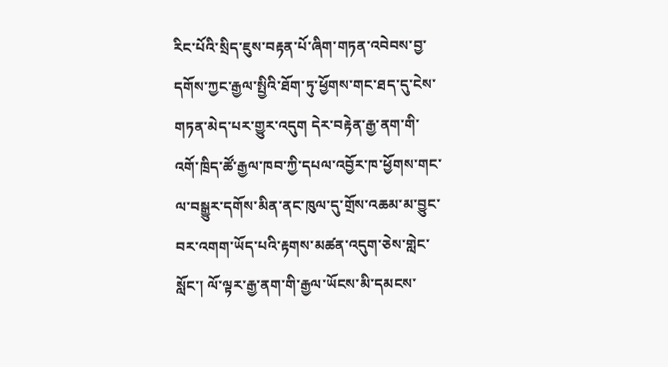རིང་པོའི་སྲིད་ཇུས་བརྟན་པོ་ཞིག་གཏན་འབེབས་བྱ་དགོས་ཀྱང་རྒྱལ་སྤྱིའི་ཐོག་ཏུ་ཕྱོགས་གང་ཐད་དུ་ངེས་གཏན་མེད་པར་གྱུར་འདུག དེར་བརྟེན་རྒྱ་ནག་གི་འགོ་ཁྲིད་ཚོ་རྒྱལ་ཁབ་ཀྱི་དཔལ་འབྱོར་ཁ་ཕྱོགས་གང་ལ་བསྒྱུར་དགོས་མིན་ནང་ཁུལ་དུ་གྲོས་འཆམ་མ་བྱུང་བར་འགག་ཡོད་པའི་རྟགས་མཚན་འདུག་ཅེས་གླེང་སློང་། ལོ་ལྟར་རྒྱ་ནག་གི་རྒྱལ་ཡོངས་མི་དམངས་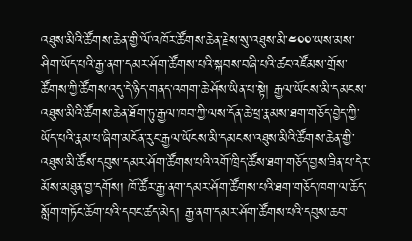འཐུས་མིའི་ཚོགས་ཆེན་གྱི་ལོ་འཁོར་ཚོགས་ཆེན་རྗེས་སུ་འཐུས་མི་༤༠༠་ཡས་མས་ཤིག་ཡོད་པའི་རྒྱ་ནག་དམར་ཤོག་ཚོགས་པའི་སྐབས་བཞི་པའི་ཚང་འཛོམས་གྲོས་ཚོགས་ཀྱི་ཚོགས་འདུ་དེ་ཉིད་གནད་འགག་ཆེ་ཤོས་ཡིན་པ་སྟེ། རྒྱལ་ཡོངས་མི་དམངས་འཐུས་མིའི་ཚོགས་ཆེན་ཐོག་ཏུ་རྒྱལ་ཁབ་ཀྱི་ལས་དོན་ཆེ་ཕྲ་རྣམས་ཐག་གཅོད་བྱེད་ཀྱི་ཡོད་པའི་རྣམ་པ་ཞིག་མངོན་རུང་རྒྱལ་ཡོངས་མི་དམངས་འཐུས་མིའི་ཚོགས་ཆེན་གྱི་འཐུས་མི་ཚོས་དབུས་དམར་ཤོག་ཚོགས་པའི་འགོ་ཁྲིད་ཚོས་ཐག་གཅོད་བྱས་ཟིན་པ་དེར་མོས་མཐུན་བྱ་དགོས། ཁོ་ཚོར་རྒྱ་ནག་དམར་ཤོག་ཚོགས་པའི་ཐག་གཅོད་ཁག་ལ་ཆོད་སློག་གཏོང་ཆོག་པའི་དབང་ཚད་མེད། རྒྱ་ནག་དམར་ཤོག་ཚོགས་པའི་དབུས་ཆབ་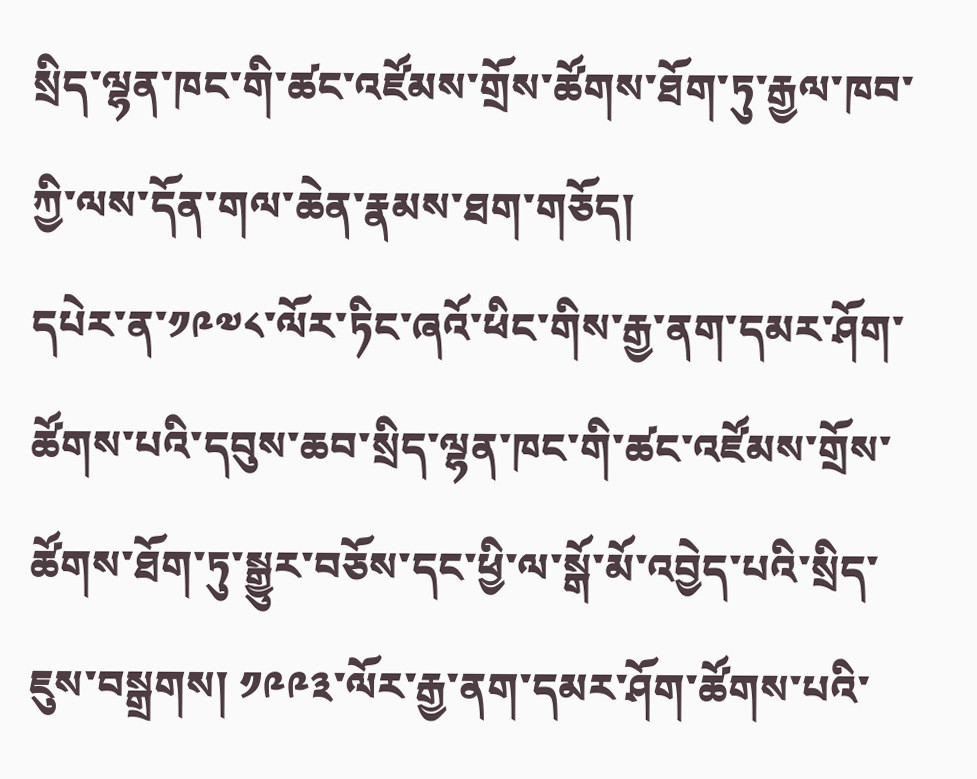སྲིད་ལྷན་ཁང་གི་ཚང་འཛོམས་གྲོས་ཚོགས་ཐོག་ཏུ་རྒྱལ་ཁབ་ཀྱི་ལས་དོན་གལ་ཆེན་རྣམས་ཐག་གཅོད།
དཔེར་ན་༡༩༧༨་ལོར་ཏིང་ཞའོ་ཕིང་གིས་རྒྱ་ནག་དམར་ཤོག་ཚོགས་པའི་དབུས་ཆབ་སྲིད་ལྷན་ཁང་གི་ཚང་འཛོམས་གྲོས་ཚོགས་ཐོག་ཏུ་སྒྱུར་བཅོས་དང་ཕྱི་ལ་སྒོ་མོ་འབྱེད་པའི་སྲིད་ཇུས་བསྒྲགས། ༡༩༩༣་ལོར་རྒྱ་ནག་དམར་ཤོག་ཚོགས་པའི་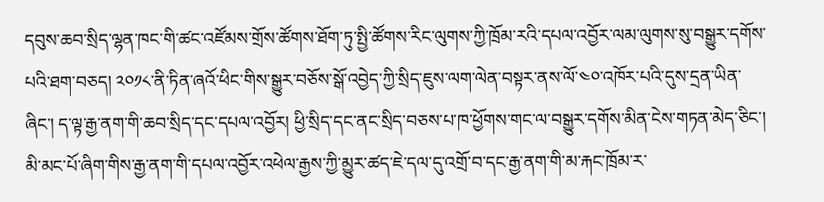དབུས་ཆབ་སྲིད་ལྷན་ཁང་གི་ཚང་འཛོམས་གྲོས་ཚོགས་ཐོག་ཏུ་སྤྱི་ཚོགས་རིང་ལུགས་ཀྱི་ཁྲོམ་རའི་དཔལ་འབྱོར་ལམ་ལུགས་སུ་བསྒྱུར་དགོས་པའི་ཐག་བཅད། ༢༠༡༨་ནི་ཏིན་ཞའོ་ཕིང་གིས་སྒྱུར་བཅོས་སྒོ་འབྱེད་ཀྱི་སྲིད་ཇུས་ལག་ལེན་བསྟར་ནས་ལོ་༤༠་འཁོར་པའི་དུས་དྲན་ཡིན་ཞིང་། ད་ལྟ་རྒྱ་ནག་གི་ཆབ་སྲིད་དང་དཔལ་འབྱོར། ཕྱི་སྲིད་དང་ནང་སྲིད་བཅས་པ་ཁ་ཕྱོགས་གང་ལ་བསྒྱུར་དགོས་མིན་ངེས་གཏན་མེད་ཅིང་། མི་མང་པོ་ཞིག་གིས་རྒྱ་ནག་གི་དཔལ་འབྱོར་འཕེལ་རྒྱས་ཀྱི་མྱུར་ཚད་ཇེ་དལ་དུ་འགྲོ་བ་དང་རྒྱ་ནག་གི་མ་རྐང་ཁྲོམ་ར་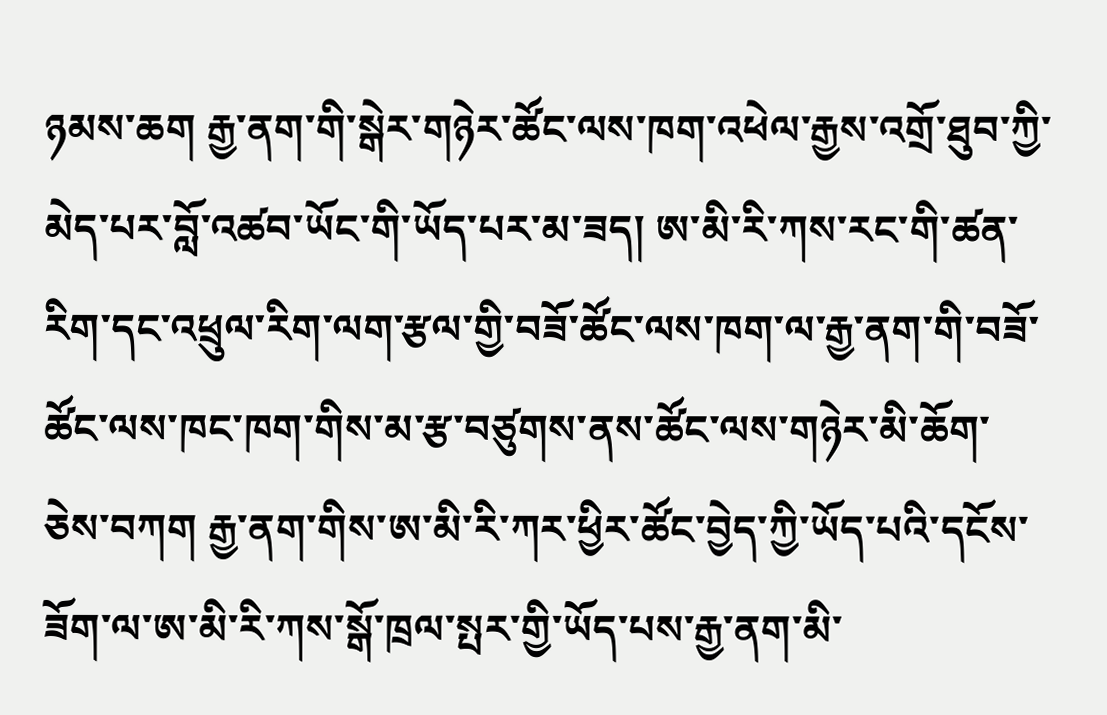ཉམས་ཆག རྒྱ་ནག་གི་སྒེར་གཉེར་ཚོང་ལས་ཁག་འཕེལ་རྒྱས་འགྲོ་ཐུབ་ཀྱི་མེད་པར་བློ་འཚབ་ཡོང་གི་ཡོད་པར་མ་ཟད། ཨ་མི་རི་ཀས་རང་གི་ཚན་རིག་དང་འཕྲུལ་རིག་ལག་རྩལ་གྱི་བཟོ་ཚོང་ལས་ཁག་ལ་རྒྱ་ནག་གི་བཟོ་ཚོང་ལས་ཁང་ཁག་གིས་མ་རྩ་བཙུགས་ནས་ཚོང་ལས་གཉེར་མི་ཆོག་ཅེས་བཀག རྒྱ་ནག་གིས་ཨ་མི་རི་ཀར་ཕྱིར་ཚོང་བྱེད་ཀྱི་ཡོད་པའི་དངོས་ཟོག་ལ་ཨ་མི་རི་ཀས་སྒོ་ཁྲལ་སྤར་གྱི་ཡོད་པས་རྒྱ་ནག་མི་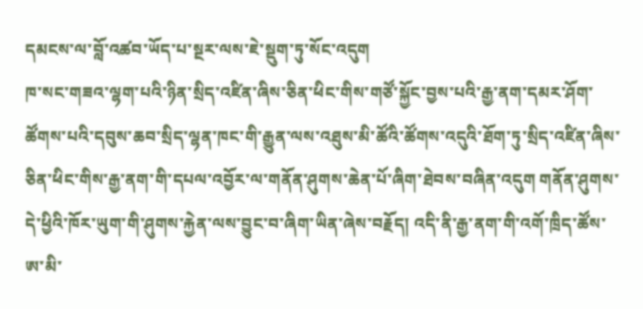དམངས་ལ་བློ་འཚབ་ཡོད་པ་སྔར་ལས་ཇེ་སྡུག་ཏུ་སོང་འདུག
ཁ་སང་གཟའ་ལྷག་པའི་ཉིན་སྲིད་འཛིན་ཞིས་ཅིན་ཕིང་གིས་གཙོ་སྐྱོང་བྱས་པའི་རྒྱ་ནག་དམར་ཤོག་ཚོགས་པའི་དབུས་ཆབ་སྲིད་ལྷན་ཁང་གི་རྒྱུན་ལས་འཐུས་མི་ཚོའི་ཚོགས་འདུའི་ཐོག་ཏུ་སྲིད་འཛིན་ཞིས་ཅིན་ཕིང་གིས་རྒྱ་ནག་གི་དཔལ་འབྱོར་ལ་གནོན་ཤུགས་ཆེན་པོ་ཞིག་ཐེབས་བཞིན་འདུག གནོན་ཤུགས་དེ་ཕྱིའི་ཁོར་ཡུག་གི་ཤུགས་རྐྱེན་ལས་བྱུང་བ་ཞིག་ཡིན་ཞེས་བརྗོད། འདི་ནི་རྒྱ་ནག་གི་འགོ་ཁྲིད་ཚོས་ཨ་མི་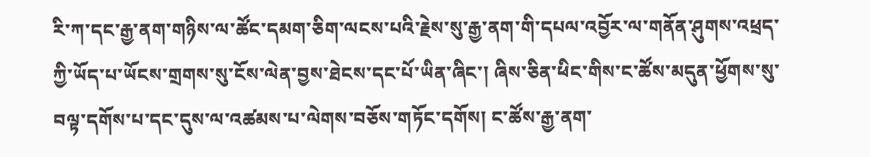རི་ཀ་དང་རྒྱ་ནག་གཉིས་ལ་ཚོང་དམག་ཅིག་ལངས་པའི་རྗེས་སུ་རྒྱ་ནག་གི་དཔལ་འབྱོར་ལ་གནོན་ཤུགས་འཕྲད་ཀྱི་ཡོད་པ་ཡོངས་གྲགས་སུ་ངོས་ལེན་བྱས་ཐེངས་དང་པོ་ཡིན་ཞིང་། ཞིས་ཅིན་ཕིང་གིས་ང་ཚོས་མདུན་ཕྱོགས་སུ་བལྟ་དགོས་པ་དང་དུས་ལ་འཚམས་པ་ལེགས་བཅོས་གཏོང་དགོས། ང་ཚོས་རྒྱ་ནག་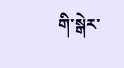གི་སྒེར་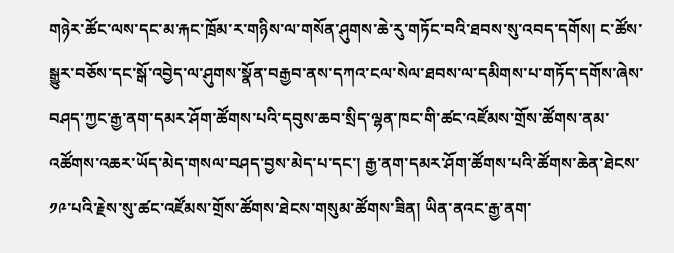གཉེར་ཚོང་ལས་དང་མ་རྐང་ཁྲོམ་ར་གཉིས་ལ་གསོན་ཤུགས་ཆེ་རུ་གཏོང་བའི་ཐབས་སུ་འབད་དགོས། ང་ཚོས་སྒྱུར་བཅོས་དང་སྒོ་འབྱེད་ལ་ཤུགས་སྣོན་བརྒྱབ་ནས་དཀའ་ངལ་སེལ་ཐབས་ལ་དམིགས་པ་གཏོད་དགོས་ཞེས་བཤད་ཀྱང་རྒྱ་ནག་དམར་ཤོག་ཚོགས་པའི་དབུས་ཆབ་སྲིད་ལྷན་ཁང་གི་ཚང་འཛོམས་གྲོས་ཚོགས་ནམ་འཚོགས་འཆར་ཡོད་མེད་གསལ་བཤད་བྱས་མེད་པ་དང་། རྒྱ་ནག་དམར་ཤོག་ཚོགས་པའི་ཚོགས་ཆེན་ཐེངས་༡༩་པའི་རྗེས་སུ་ཚང་འཛོམས་གྲོས་ཚོགས་ཐེངས་གསུམ་ཚོགས་ཟིན། ཡིན་ནའང་རྒྱ་ནག་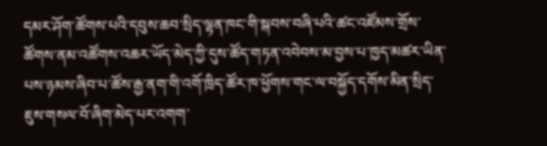དམར་ཤོག་ཚོགས་པའི་དབུས་ཆབ་སྲིད་ལྷན་ཁང་གི་སྐབས་བཞི་པའི་ཚང་འཛོམས་གྲོས་ཚོགས་ནམ་འཚོགས་འཆར་ཡོད་མེད་ཀྱི་དུས་ཚོད་གཏན་འབེབས་མ་བྱས་པ་ཁྱད་མཚར་ཡིན་པས་ཉམས་ཞིབ་པ་ཚོས་རྒྱ་ནག་གི་འགོ་ཁྲིད་ཚོར་ཁ་ཕྱོགས་གང་ལ་བསྐྱོད་དགོས་མིན་སྲིད་ཇུས་གསལ་བོ་ཞིག་མེད་པར་འགག་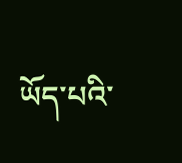ཡོད་པའི་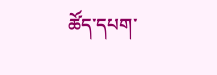ཚོད་དཔག་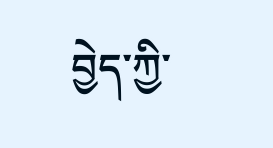བྱེད་ཀྱི་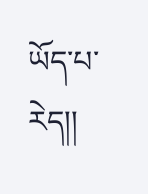ཡོད་པ་རེད།།